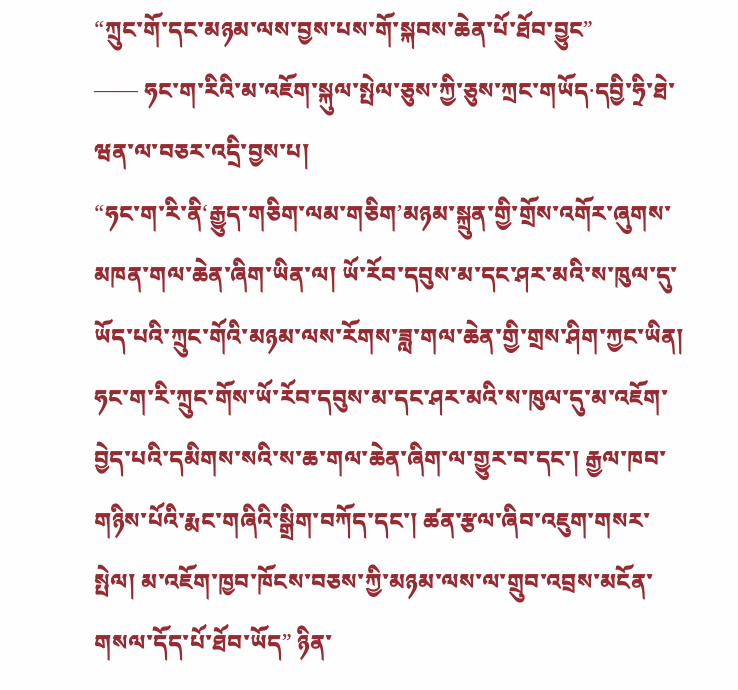“ཀྲུང་གོ་དང་མཉམ་ལས་བྱས་པས་གོ་སྐབས་ཆེན་པོ་ཐོབ་བྱུང”
—— ཧང་ག་རིའི་མ་འཇོག་སྐུལ་སྤེལ་ཅུས་ཀྱི་ཅུས་ཀྲང་གཡོད·དབྱི་ཧྲི་ཐེ་ཝན་ལ་བཅར་འདྲི་བྱས་པ།
“ཧང་ག་རི་ནི‘རྒྱུད་གཅིག་ལམ་གཅིག’མཉམ་སྐྲུན་གྱི་གྲོས་འགོར་ཞུགས་མཁན་གལ་ཆེན་ཞིག་ཡིན་ལ། ཡོ་རོབ་དབུས་མ་དང་ཤར་མའི་ས་ཁུལ་དུ་ཡོད་པའི་ཀྲུང་གོའི་མཉམ་ལས་རོགས་ཟླ་གལ་ཆེན་གྱི་གྲས་ཤིག་ཀྱང་ཡིན། ཧང་ག་རི་ཀྲུང་གོས་ཡོ་རོབ་དབུས་མ་དང་ཤར་མའི་ས་ཁུལ་དུ་མ་འཇོག་བྱེད་པའི་དམིགས་སའི་ས་ཆ་གལ་ཆེན་ཞིག་ལ་གྱུར་བ་དང་། རྒྱལ་ཁབ་གཉིས་པོའི་རྨང་གཞིའི་སྒྲིག་བཀོད་དང་། ཚན་རྩལ་ཞིབ་འཇུག་གསར་སྤེལ། མ་འཇོག་ཁྱབ་ཁོངས་བཅས་ཀྱི་མཉམ་ལས་ལ་གྲུབ་འབྲས་མངོན་གསལ་དོད་པོ་ཐོབ་ཡོད” ཉིན་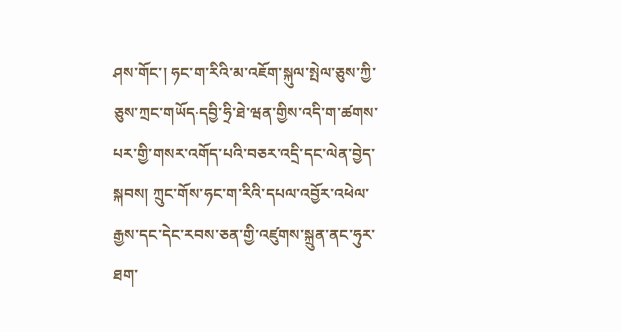ཤས་གོང་། ཧང་ག་རིའི་མ་འཇོག་སྐུལ་སྤེལ་ཅུས་ཀྱི་ཅུས་ཀྲང་གཡོད·དབྱི་ཧྲི་ཐེ་ཝན་གྱིས་འདི་ག་ཚགས་པར་གྱི་གསར་འགོད་པའི་བཅར་འདྲི་དང་ལེན་བྱེད་སྐབས། ཀྲུང་གོས་ཧང་ག་རིའི་དཔལ་འབྱོར་འཕེལ་རྒྱས་དང་དེང་རབས་ཅན་གྱི་འཛུགས་སྐྲུན་ནང་ཧུར་ཐག་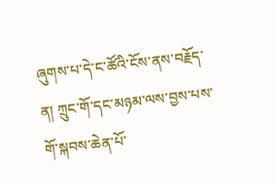ཞུགས་པ་དེ་ང་ཚོའི་ངོས་ནས་བརྗོད་ན། ཀྲུང་གོ་དང་མཉམ་ལས་བྱས་པས་གོ་སྐབས་ཆེན་པོ་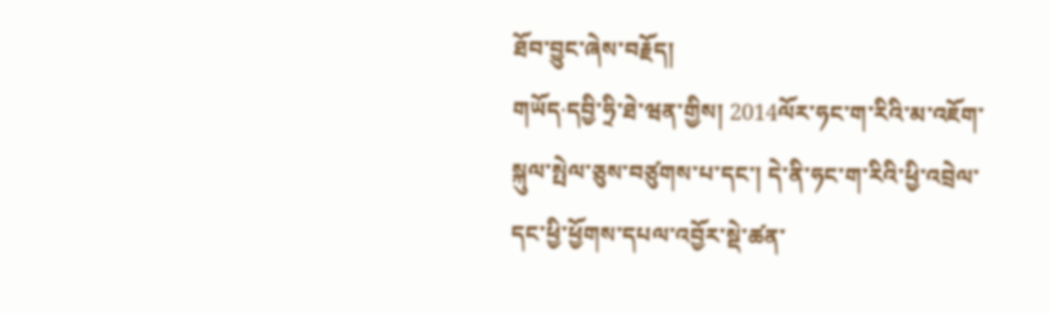ཐོབ་བྱུང་ཞེས་བརྗོད།
གཡོད·དབྱི་ཧྲི་ཐེ་ཝན་གྱིས། 2014ལོར་ཧང་ག་རིའི་མ་འཇོག་སྐུལ་སྤེལ་ཅུས་བཙུགས་པ་དང་། དེ་ནི་ཧང་ག་རིའི་ཕྱི་འབྲེལ་དང་ཕྱི་ཕྱོགས་དཔལ་འབྱོར་སྡེ་ཚན་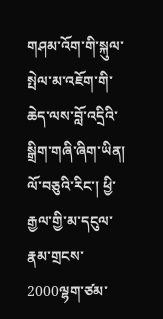གཤམ་འོག་གི་སྐུལ་སྤེལ་མ་འཇོག་གི་ཆེད་ལས་བློ་འདྲིའི་སྒྲིག་གཞི་ཞིག་ཡིན། ལོ་བཅུའི་རིང་། ཕྱི་རྒྱལ་གྱི་མ་དངུལ་རྣམ་གྲངས་2000ལྷག་ཙམ་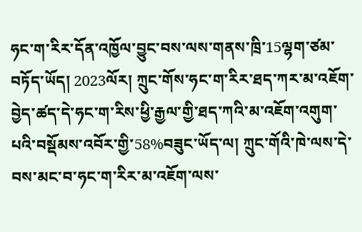ཧང་ག་རིར་དོན་འཁྱོལ་བྱུང་བས་ལས་གནས་ཁྲི་15ལྷག་ཙམ་བཏོད་ཡོད། 2023ལོར། ཀྲུང་གོས་ཧང་ག་རིར་ཐད་ཀར་མ་འཇོག་བྱེད་ཚད་དེ་ཧང་ག་རིས་ཕྱི་རྒྱལ་གྱི་ཐད་ཀའི་མ་འཇོག་འགུག་པའི་བསྡོམས་འབོར་གྱི་58%བཟུང་ཡོད་ལ། ཀྲུང་གོའི་ཁེ་ལས་དེ་བས་མང་བ་ཧང་ག་རིར་མ་འཇོག་ལས་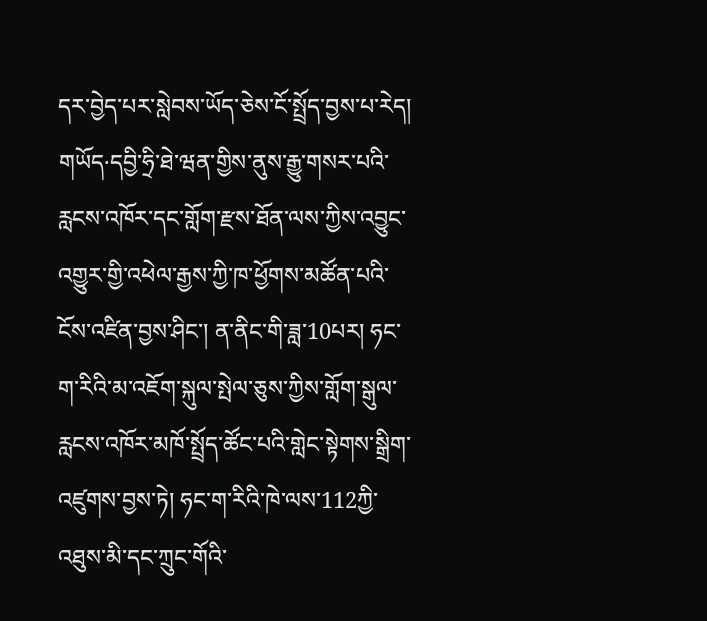དར་བྱེད་པར་སླེབས་ཡོད་ཅེས་ངོ་སྤྲོད་བྱས་པ་རེད།
གཡོད·དབྱི་ཧྲི་ཐེ་ཝན་གྱིས་ནུས་རྒྱུ་གསར་པའི་རླངས་འཁོར་དང་གློག་རྫས་ཐོན་ལས་ཀྱིས་འབྱུང་འགྱུར་གྱི་འཕེལ་རྒྱས་ཀྱི་ཁ་ཕྱོགས་མཚོན་པའི་ངོས་འཛིན་བྱས་ཤིང་། ན་ནིང་གི་ཟླ་10པར། ཧང་ག་རིའི་མ་འཇོག་སྐུལ་སྤེལ་ཅུས་ཀྱིས་གློག་སྒུལ་རླངས་འཁོར་མཁོ་སྤྲོད་ཚོང་པའི་གླེང་སྟེགས་སྒྲིག་འཛུགས་བྱས་ཏེ། ཧང་ག་རིའི་ཁེ་ལས་112ཀྱི་འཐུས་མི་དང་ཀྲུང་གོའི་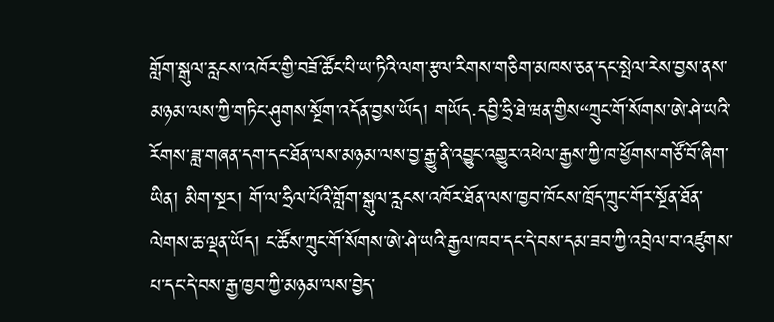གློག་སྒུལ་རླངས་འཁོར་གྱི་བཟོ་ཚོང་པི་ཡ་ཏིའི་ལག་རྩལ་རིགས་གཅིག་མཁས་ཅན་དང་སྤེལ་རེས་བྱས་ནས་མཉམ་ལས་ཀྱི་གཏིང་ཤུགས་སྔོག་འདོན་བྱས་ཡོད། གཡོད·དབྱི་ཧྲི་ཐེ་ཝན་གྱིས“ཀྲུང་གོ་སོགས་ཨེ་ཤེ་ཡའི་རོགས་ཟླ་གཞན་དག་དང་ཐོན་ལས་མཉམ་ལས་བྱ་རྒྱུ་ནི་འབྱུང་འགྱུར་འཕེལ་རྒྱས་ཀྱི་ཁ་ཕྱོགས་གཙོ་བོ་ཞིག་ཡིན། མིག་སྔར། གོ་ལ་ཧྲིལ་པོའི་གློག་སྒུལ་རླངས་འཁོར་ཐོན་ལས་ཁྱབ་ཁོངས་ཁྲོད་ཀྲུང་གོར་སྔོན་ཐོན་ལེགས་ཆ་ལྡན་ཡོད། ང་ཚོས་ཀྲུང་གོ་སོགས་ཨེ་ཤེ་ཡའི་རྒྱལ་ཁབ་དང་དེ་བས་དམ་ཟབ་ཀྱི་འབྲེལ་བ་འཛུགས་པ་དང་དེ་བས་རྒྱ་ཁྱབ་ཀྱི་མཉམ་ལས་བྱེད་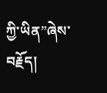ཀྱི་ཡིན”ཞེས་བརྗོད།